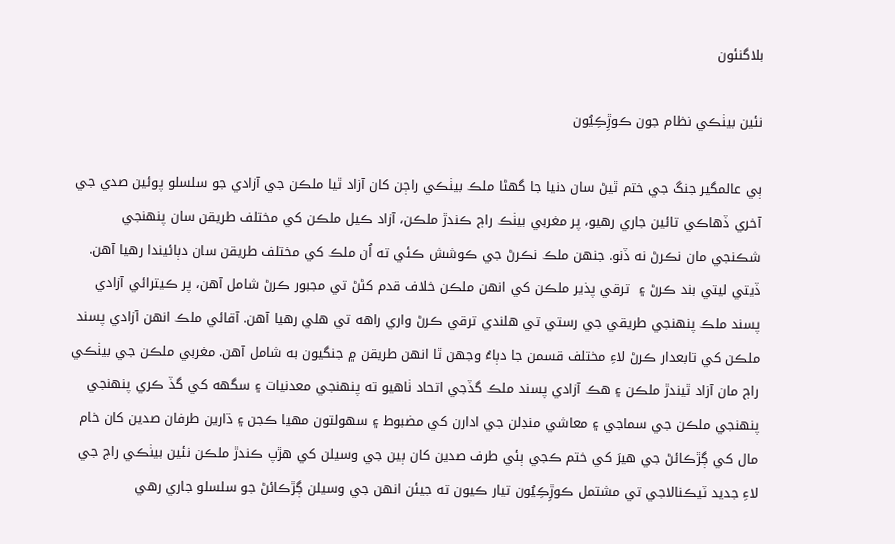بلاگنئون

نئين بيٺڪي نظام جون ڪوڙِڪِيُون

ٻي عالمگير جنگ جي ختم ٿيڻ سان دنيا جا گھڻا ملڪ بيٺڪي راڄن کان آزاد ٿيا ملڪن جي آزادي جو سلسلو پوئين صدي جي آخري ڏھاڪي تائين جاري رھيو، پر مغربي بيٺڪ راڄ ڪندڙ ملڪن، آزاد ڪيل ملڪن کي مختلف طريقن سان پنھنجي شڪنجي مان نڪرڻ نه ڏنو. جنھن ملڪ نڪرڻ جي ڪوشش ڪئي ته اُن ملڪ کي مختلف طريقن سان دٻائيندا رھيا آھن. ڏيتي ليتي بند ڪرڻ ۽  ترقي پذير ملڪن کي انھن ملڪن خلاف قدم کڻڻ تي مجبور ڪرڻ شامل آهن، پر ڪيترائي آزادي پسند ملڪ پنھنجي طريقي جي رستي تي ھلندي ترقي ڪرڻ واري راهه تي هلي رهيا آھن. آقائي ملڪ انھن آزادي پسند ملڪن کي تابعدار ڪرڻ لاءِ مختلف قسمن جا دٻاءُ وجھن ٿا انهن طريقن ۾ جنگيون به شامل آهن. مغربي ملڪن جي بيٺڪي راڄ مان آزاد ٿيندڙ ملڪن ۽ ھڪ آزادي پسند ملڪ گڏجي اتحاد ٺاھيو ته پنھنجي معدنيات ۽ سگھه کي گڏ ڪري پنھنجي پنھنجي ملڪن جي سماجي ۽ معاشي منڊلن جي ادارن کي مضبوط ۽ سھولتون مھيا ڪجن ۽ ڌارين طرفان صدين کان خام مال کي ڳڙڪائڻ جي ھيرَ کي ختم ڪجي ٻئي طرف صدين کان ٻين جي وسيلن کي ھڙپ ڪندڙ ملڪن نئين بيٺڪي راڄ جي لاءِ جديد ٽيڪنالاجي تي مشتمل ڪوڙِڪِيُون تيار ڪيون ته جيئن انهن جي وسيلن ڳڙڪائڻ جو سلسلو جاري رھي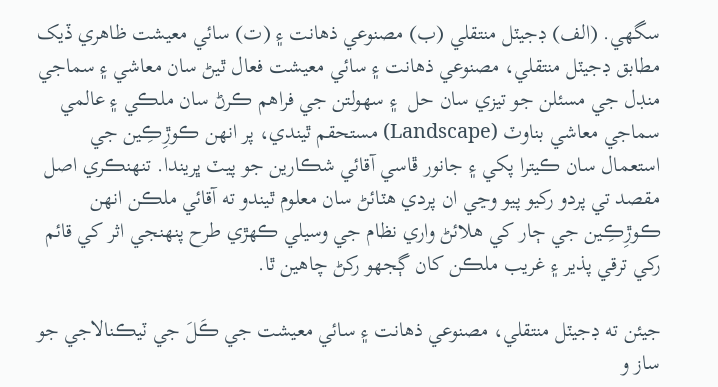سگهي. (الف) ڊجيٽل منتقلي (ب) مصنوعي ذھانت ۽ (ت) سائي معيشت ظاھري ڏيک مطابق ڊجيٽل منتقلي، مصنوعي ذھانت ۽ سائي معيشت فعال ٿيڻ سان معاشي ۽ سماجي منڊل جي مسئلن جو تيزي سان حل  ۽ سھولتن جي فراھم ڪرڻ سان ملڪي ۽ عالمي سماجي معاشي بناوٽ (Landscape) مستحقم ٿيندي، پر انھن ڪوڙِڪِين جي استعمال سان ڪيترا پکي ۽ جانور ڦاسي آقائي شڪارين جو پيٽ ڀريندا. تنھنڪري اصل مقصد تي پردو رکيو پيو وڃي ان پردي ھٽائڻ سان معلوم ٿيندو ته آقائي ملڪن انھن ڪوڙِڪِين جي ڄار کي ھلائڻ واري نظام جي وسيلي ڪھڙي طرح پنھنجي اثر کي قائم رکي ترقي پذير ۽ غريب ملڪن کان ڳجھو رکڻ چاھين ٿا.

جيئن ته ڊجيٽل منتقلي، مصنوعي ذھانت ۽ سائي معيشت جي ڪَلَ جي ٽيڪنالاجي جو ساز و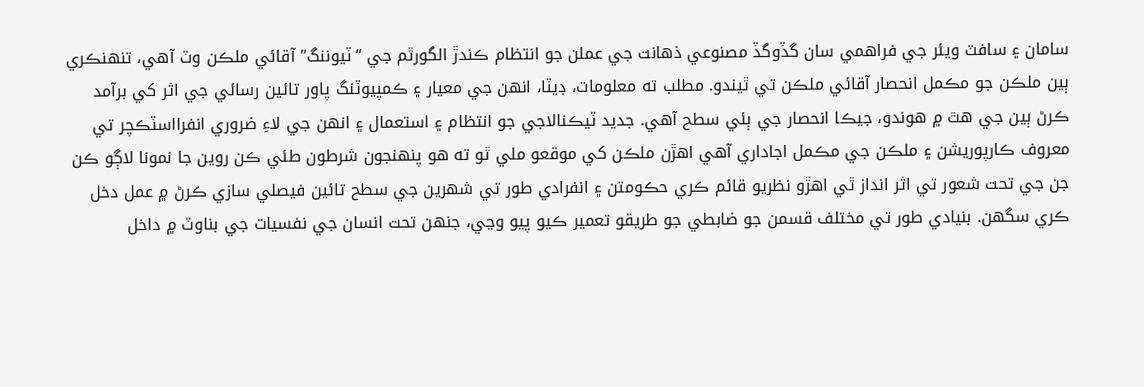سامان ۽ سافٽ ويئر جي فراھمي سان گڏوگڏ مصنوعي ذھانت جي عملن جو انتظام ڪندڙ الگورٿم جي “ٽيوننگ” آقائي ملڪن وٽ آھي، تنهنڪري ٻين ملڪن جو مڪمل انحصار آقائي ملڪن تي ٿيندو. مطلب ته معلومات، ڊيٽا، انھن جي معيار ۽ ڪمپيوٽنگ پاور تائين رسائي جي اثر کي برآمد ڪرڻ ٻين جي ھٿ ۾ ھوندو، جيڪا انحصار جي ٻئي سطح آهي. جديد ٽيڪنالاجي جو انتظام ۽ استعمال ۽ انھن جي لاءِ ضروري انفرااسٽڪچر تي معروف ڪارپوريشن ۽ ملڪن جي مڪمل اجاداري آھي اهڙن ملڪن کي موقعو ملي ٿو ته ھو پنھنجون شرطون طئي ڪن روين جا نمونا لاڳو ڪن جن جي تحت شعور تي اثر انداز ٿي اھڙو نظريو قائم ڪري حڪومتن ۽ انفرادي طور تي شھرين جي سطح تائين فيصلي سازي ڪرڻ ۾ عمل دخل ڪري سگھن. بنيادي طور تي مختلف قسمن جو ضابطي جو طريقو تعمير ڪيو پيو وڃي، جنهن تحت انسان جي نفسيات جي بناوٽ ۾ داخل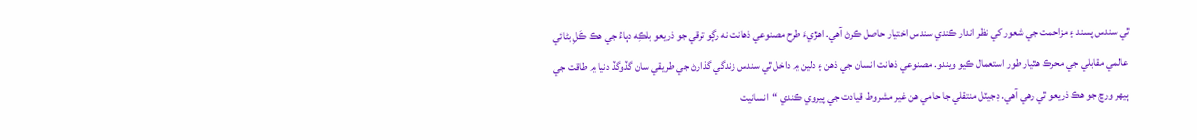ٿي سندس پسند ۽ مزاحمت جي شعور کي نظر اندار ڪندي سندس اختيار حاصل ڪرڻ آھي. اهڙيءَ طرح مصنوعي ذھانت نه رڳو ترقي جو ذريعو بلڪِه دٻاءُ جي هڪ ڪَلِ بڻائي عالمي مقابلي جي محرڪ ھٿيار طور استعمال ڪيو ويندو. مصنوعي ذھانت انسان جي ذھن ۽ دلين ۾ داخل ٿي سندس زندگي گذارڻ جي طريقي سان گڏوگڏ دنيا ۾ طاقت جي ٻيهر ورڇ جو هڪ ذريعو ٿي رھي آھي. ڊجيٽل منتقلي جا حامي ھن غير مشروط قيادت جي پيروي ڪندي “انسانيت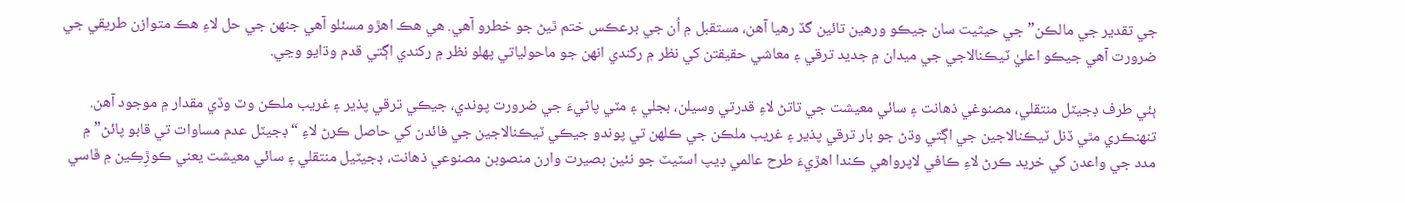جي تقدير جي مالڪن” جي حيثيت سان جيڪو ورهين تائين گڏ رھيا آهن، مستقبل ۾ اُن جي برعڪس ختم ٿيڻ جو خطرو آھي. هي هڪ اهڙو مسئلو آهي جنهن جي حل لاءِ هڪ متوازن طريقي جي ضرورت آهي جيڪو اعليٰ ٽيڪنالاجي جي ميدان ۾ جديد ترقي ۽ معاشي حقيقتن کي نظر ۾ رکندي انهن جو ماحولياتي پهلو نظر ۾ رکندي اڳتي قدم وڌايو وڃي.

ٻئي طرف ڊجيٽل منتقلي، مصنوغي ذھانت ۽ سائي معيشت جي تاتڻ لاءِ قدرتي وسيلن، بجلي ۽ مٽي پاڻيءَ جي ضرورت پوندي، جيڪي ترقي پذير ۽ غريب ملڪن وٽ وڏي مقدار ۾ موجود آھن. تنھنڪري مٿي ڏنل ٽيڪنالاجين جي اڳتي وڌڻ جو بار ترقي پذير ۽ غريب ملڪن جي ڪلهن تي پوندو جيڪي ٽيڪنالاجين جي فائدن کي حاصل ڪرڻ لاءِ “ڊجيٽل عدم مساوات تي قابو پائڻ” ۾ مدد جي واعدن کي خريد ڪرڻ لاءِ ڪافي لاپرواهي ڪندا اهڙيءَ طرح عالمي ڊيپ اسٽيٽ جو نئين بصيرت وارن منصوبن مصنوعي ذهانت، ڊجيٽيل منتقلي ۽ سائي معيشت يعني ڪوڙِڪِين ۾ ڦاسي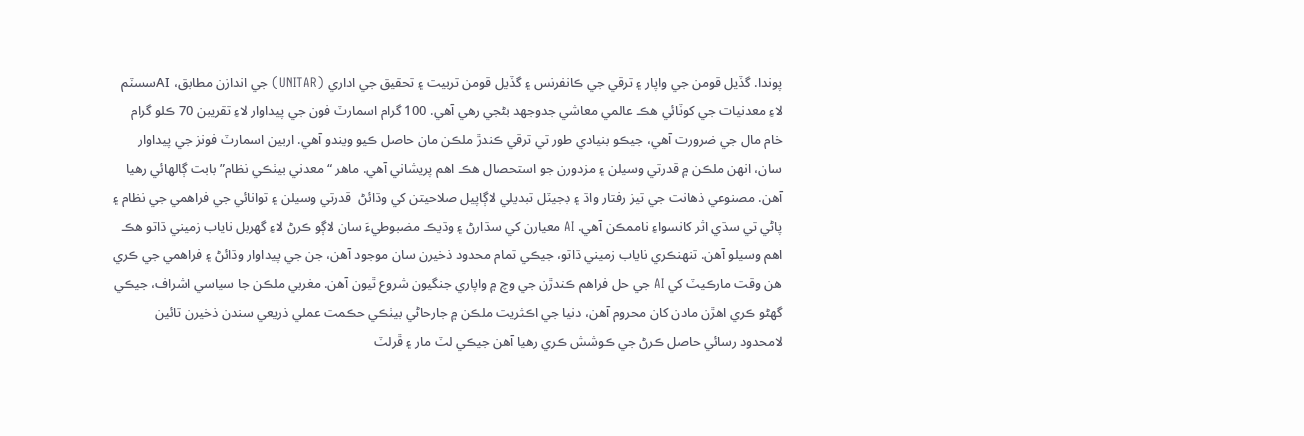پوندا. گڏيل قومن جي واپار ۽ ترقي جي ڪانفرنس ۽ گڏيل قومن تربيت ۽ تحقيق جي اداري (UNITAR) جي اندازن مطابق، AIسسٽم لاءِ معدنيات جي کوٽائي هڪ عالمي معاشي جدوجهد بڻجي رهي آهي. 100 گرام اسمارٽ فون جي پيداوار لاءِ تقريبن 70 ڪلو گرام خام مال جي ضرورت آهي، جيڪو بنيادي طور تي ترقي ڪندڙ ملڪن مان حاصل ڪيو ويندو آهي. اربين اسمارٽ فونز جي پيداوار سان، انهن ملڪن ۾ قدرتي وسيلن ۽ مزدورن جو استحصال هڪ اهم پريشاني آهي. ماهر “معدني بيٺڪي نظام” بابت ڳالهائي رهيا آهن. مصنوعي ذھانت جي تيز رفتار واڌ ۽ ڊجيٽل تبديلي لاڳاپيل صلاحيتن کي وڌائڻ  قدرتي وسيلن ۽ توانائي جي فراهمي جي نظام ۽ پاڻي تي سڌي اثر کانسواءِ ناممڪن آهي. AI معيارن کي سڌارڻ ۽ وڌيڪ مضبوطيءَ سان لاڳو ڪرڻ لاءِ گهربل ناياب زميني ڌاتو هڪ اهم وسيلو آهن. تنھنڪري ناياب زميني ڌاتو، جيڪي تمام محدود ذخيرن سان موجود آهن، جن جي پيداوار وڌائڻ ۽ فراھمي جي ڪري هن وقت مارڪيٽ کي AI جي حل فراهم ڪندڙن جي وچ ۾ واپاري جنگيون شروع ٿيون آهن. مغربي ملڪن جا سياسي اشراف، جيڪي گهڻو ڪري اهڙن مادن کان محروم آهن، دنيا جي اڪثريت ملڪن ۾ جارحاڻي بيٺڪي حڪمت عملي ذريعي سندن ذخيرن تائين لامحدود رسائي حاصل ڪرڻ جي ڪوشش ڪري رهيا آهن جيڪي لٽ مار ۽ ڦرلٽ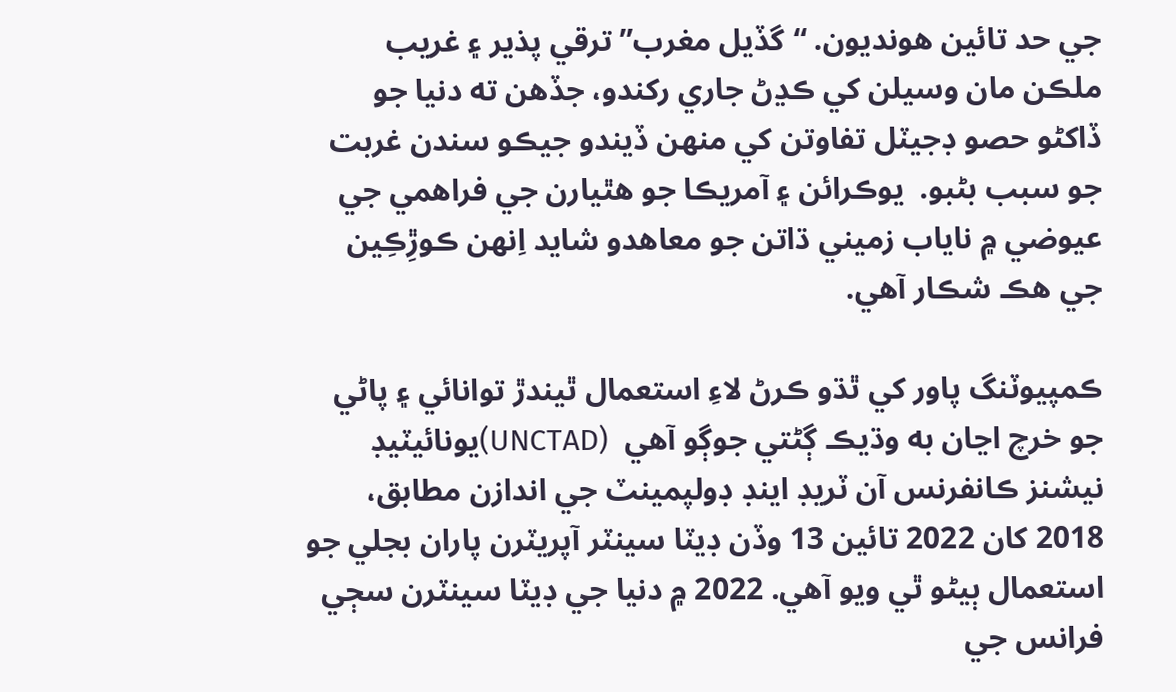جي حد تائين هونديون. “گڏيل مغرب” ترقي پذير ۽ غريب ملڪن مان وسيلن کي ڪڍڻ جاري رکندو، جڏهن ته دنيا جو ڏاکڻو حصو ڊجيٽل تفاوتن کي منهن ڏيندو جيڪو سندن غربت جو سبب بڻبو.  يوڪرائن ۽ آمريڪا جو ھٿيارن جي فراھمي جي عيوضي ۾ ناياب زميني ڌاتن جو معاهدو شايد اِنھن ڪوڙِڪِين جي ھڪ شڪار آھي.

ڪمپيوٽنگ پاور کي ٿڌو ڪرڻ لاءِ استعمال ٿيندڙ توانائي ۽ پاڻي جو خرچ اڃان به وڌيڪ ڳڻتي جوڳو آهي  (UNCTAD)يونائيٽيڊ نيشنز ڪانفرنس آن ٽريڊ اينڊ ڊولپمينٽ جي اندازن مطابق، 2018 کان 2022 تائين 13 وڏن ڊيٽا سينٽر آپريٽرن پاران بجلي جو استعمال ٻيڻو ٿي ويو آهي. 2022 ۾ دنيا جي ڊيٽا سينٽرن سڄي فرانس جي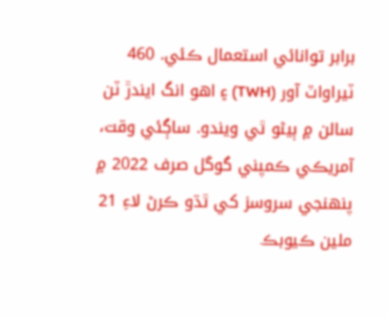برابر توانائي استعمال ڪئي. 460 ٽيراواٽ آور (TWH) ۽ اهو انگ ايندڙ ٽن سالن ۾ ٻيڻو ٿي ويندو. ساڳئي وقت، آمريڪي ڪمپني گوگل صرف 2022 ۾ پنهنجي سروسز کي ٿڌو ڪرڻ لاءِ 21 ملين ڪيوبڪ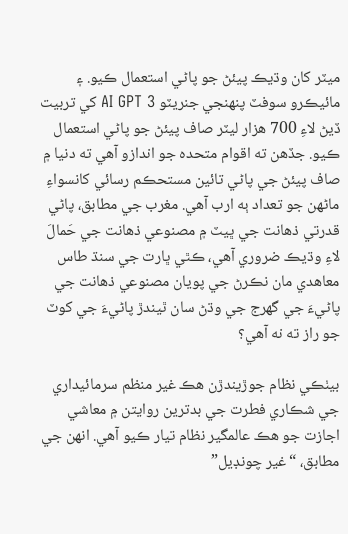ميٽر کان وڌيڪ پيئڻ جو پاڻي استعمال ڪيو. ۽ مائيڪرو سوفٽ پنهنجي جنريٽو AI GPT 3 کي تربيت ڏيڻ لاءِ 700 هزار ليٽر صاف پيئڻ جو پاڻي استعمال ڪيو. جڏھن ته اقوام متحده جو اندازو آهي ته دنيا ۾ صاف پيئڻ جي پاڻي تائين مستحڪم رسائي کانسواءِ ماڻهن جو تعداد ٻه ارب آهي. مغرب جي مطابق، پاڻي قدرتي ذهانت جي ڀيٽ ۾ مصنوعي ذهانت جي حَمالَ لاءِ وڌيڪ ضروري آهي، ڪٿي ڀارت جي سنڌ طاس معاهدي مان نڪرڻ جي پويان مصنوعي ذھانت جي پاڻيءَ جي گھرج جي وڌڻ سان ٿيندڙ پاڻيءَ جي کوٽ جو راز ته نه آھي؟

بيٺڪي نظام جوڙيندڙن ھڪ غير منظم سرمائيداري جي شڪاري فطرت جي بدترين روايتن ۾ معاشي اجازت جو هڪ عالمگير نظام تيار ڪيو آهي. انهن جي مطابق، “غير چونڊيل”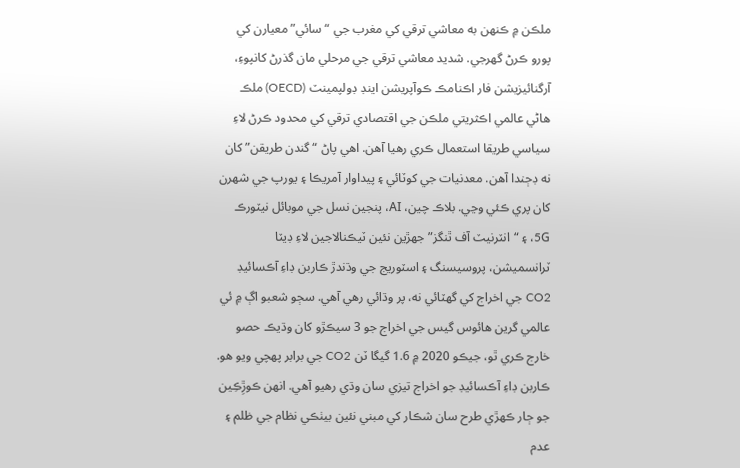ملڪن ۾ ڪنهن به معاشي ترقي کي مغرب جي “سائي” معيارن کي پورو ڪرڻ گهرجي. شديد معاشي ترقي جي مرحلي مان گذرڻ کانپوءِ، آرگنائيزيشن فار اڪنامڪ ڪوآپريشن اينڊ ڊولپمينٽ (OECD) ملڪ هاڻي عالمي اڪثريتي ملڪن جي اقتصادي ترقي کي محدود ڪرڻ لاءِ سياسي طريقا استعمال ڪري رهيا آهن. اهي پاڻ “گندن طريقن” کان نه ڊڄندا آهن. معدنيات جي کوٽائي ۽ پيداوار آمريڪا ۽ يورپ جي شهرن کان پري ڪئي وڃي. بلاڪ چين، AI، پنجين نسل جي موبائل نيٽورڪ 5G، ۽ “انٽرنيٽ آف ٿنگز” جهڙين نئين ٽيڪنالاجين لاءِ ڊيٽا ٽرانسميشن، پروسيسنگ ۽ اسٽوريج جي وڌندڙ ڪاربن ڊاءِ آڪسائيڊ CO2 جي اخراج کي گهٽائي نه، پر وڌائي رهي آهي. سڄو شعبو اڳ ۾ ئي عالمي گرين هائوس گيس جي اخراج جو 3 سيڪڙو کان وڌيڪ حصو خارج ڪري ٿو، جيڪو 2020 ۾ 1.6 گيگا ٽن CO2 جي برابر پهچي ويو ھو. ڪاربن ڊاءِ آڪسائيڊ جو اخراج تيزي سان وڌي رهيو آهي. انھن ڪوڙِڪِين جو ڄار ڪھڙي طرح سان شڪار کي مبني نئين بيٺڪي نظام جي ظلم ۽ عدم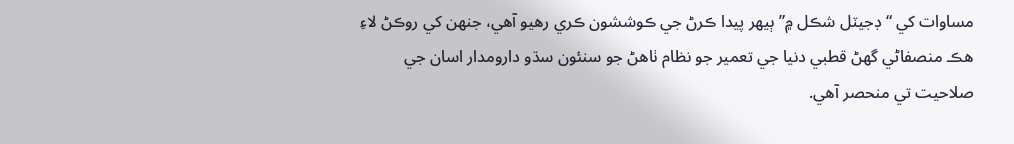مساوات کي “ڊجيٽل شڪل ۾” ٻيهر پيدا ڪرڻ جي ڪوششون ڪري رھيو آھي، جنھن کي روڪڻ لاءِ هڪ منصفاڻي گهڻ قطبي دنيا جي تعمير جو نظام ٺاھڻ جو سنئون سڌو دارومدار اسان جي صلاحيت تي منحصر آهي.